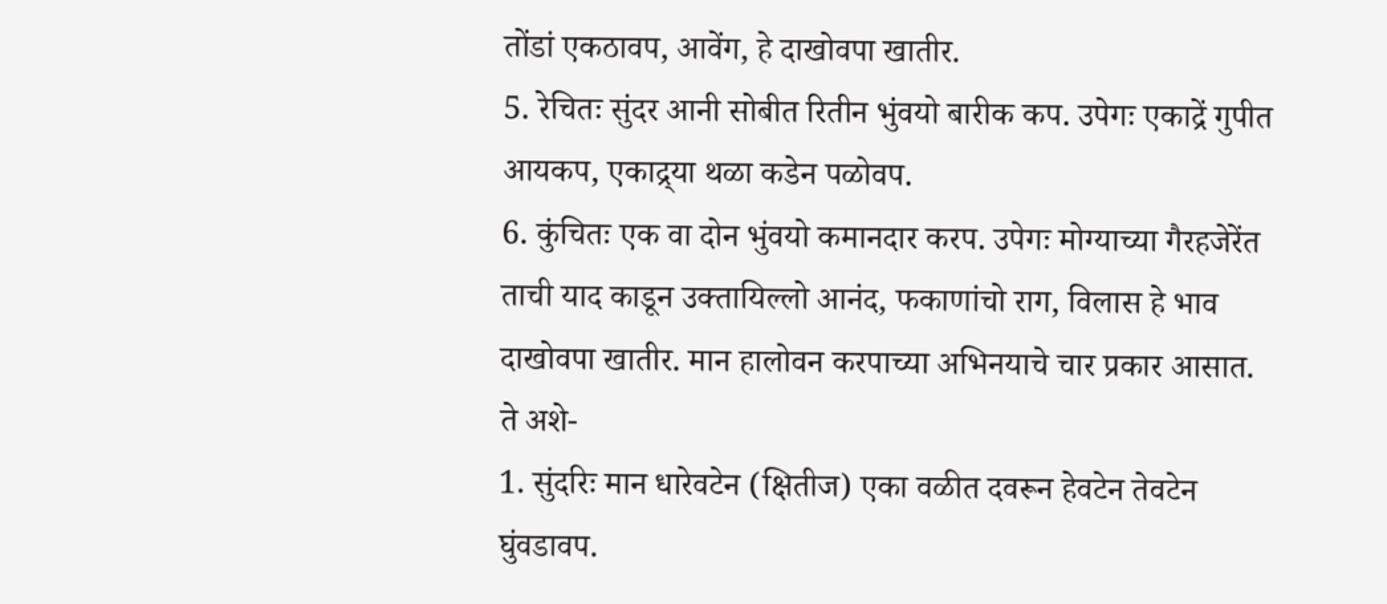तोंडां एकठावप, आवेंग, हे दाखोवपा खातीर.
5. रेचितः सुंदर आनी सोबीत रितीन भुंवयो बारीक कप. उपेगः एकाद्रें गुपीत आयकप, एकाद्र्या थळा कडेन पळोवप.
6. कुंचितः एक वा दोन भुंवयो कमानदार करप. उपेगः मोग्याच्या गैरहजेरेंत ताची याद काडून उक्तायिल्लो आनंद, फकाणांचो राग, विलास हे भाव दाखोवपा खातीर. मान हालोवन करपाच्या अभिनयाचे चार प्रकार आसात. ते अशे-
1. सुंदरिः मान धारेवटेन (क्षितीज) एका वळीत दवरून हेवटेन तेवटेन घुंवडावप.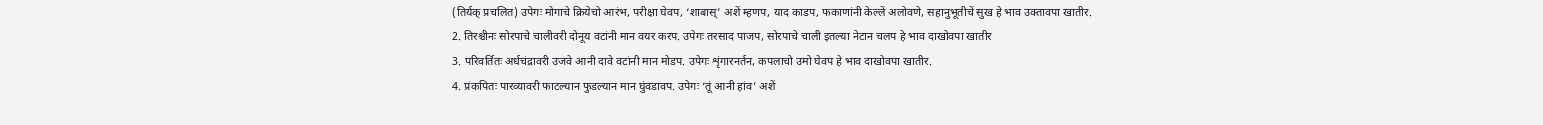(तिर्यक् प्रचलित) उपेगः मोगाचे क्रियेचो आरंभ, परीक्षा घेवप, ‘शाबास्’ अशें म्हणप, याद काडप, फकाणांनी केल्लें अलोवणे, सहानुभूतीचें सुख हे भाव उक्तावपा खातीर.
2. तिरश्चीनः सोरपाचे चालीवरी दोनूय वटांनी मान वयर करप. उपेगः तरसाद पाजप, सोरपाचे चाली इतल्या नेटान चलप हे भाव दाखोवपा खातीर
3. परिवर्तितः अर्धचंद्रावरी उजवे आनी दावे वटांनी मान मोडप. उपेगः शृंगारनर्तन, कपलाचो उमो घेवप हे भाव दाखोवपा खातीर.
4. प्रंकपितः पारव्यावरी फाटल्यान फुडल्यान मान घुंवडावप. उपेगः ‘तूं आनी हांव’ अशें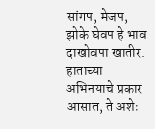सांगप, मेजप, झोके घेवप हे भाव दाखोवपा खातीर.
हाताच्या अभिनयाचे प्रकार आसात, ते अशेः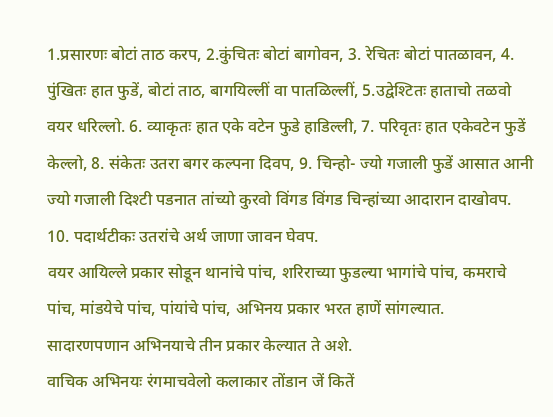1.प्रसारणः बोटां ताठ करप, 2.कुंचितः बोटां बागोवन, 3. रेचितः बोटां पातळावन, 4. पुंखितः हात फुडें, बोटां ताठ, बागयिल्लीं वा पातळिल्लीं, 5.उद्वेश्टितः हाताचो तळवो वयर धरिल्लो. 6. व्याकृतः हात एके वटेन फुडे हाडिल्ली, 7. परिवृतः हात एकेवटेन फुडें केल्लो, 8. संकेतः उतरा बगर कल्पना दिवप, 9. चिन्हो- ज्यो गजाली फुडें आसात आनी ज्यो गजाली दिश्टी पडनात तांच्यो कुरवो विंगड विंगड चिन्हांच्या आदारान दाखोवप. 10. पदार्थटीकः उतरांचे अर्थ जाणा जावन घेवप.
वयर आयिल्ले प्रकार सोडून थानांचे पांच, शरिराच्या फुडल्या भागांचे पांच, कमराचे पांच, मांडयेचे पांच, पांयांचे पांच, अभिनय प्रकार भरत हाणें सांगल्यात.
सादारणपणान अभिनयाचे तीन प्रकार केल्यात ते अशे.
वाचिक अभिनयः रंगमाचवेलो कलाकार तोंडान जें कितें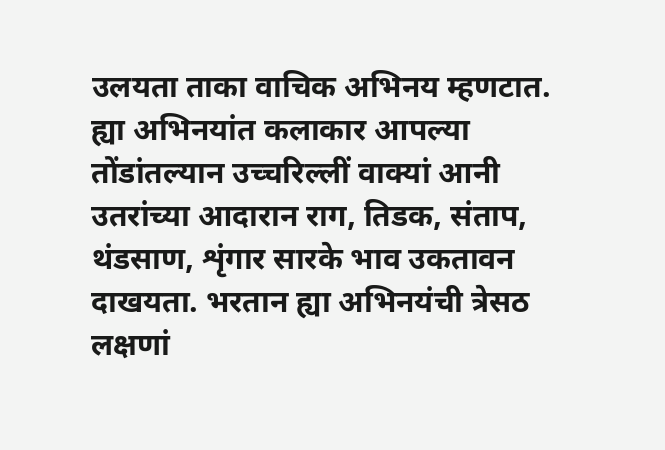उलयता ताका वाचिक अभिनय म्हणटात. ह्या अभिनयांत कलाकार आपल्या तोंडांतल्यान उच्चरिल्लीं वाक्यां आनी उतरांच्या आदारान राग, तिडक, संताप, थंडसाण, शृंगार सारके भाव उकतावन दाखयता. भरतान ह्या अभिनयंची त्रेसठ लक्षणां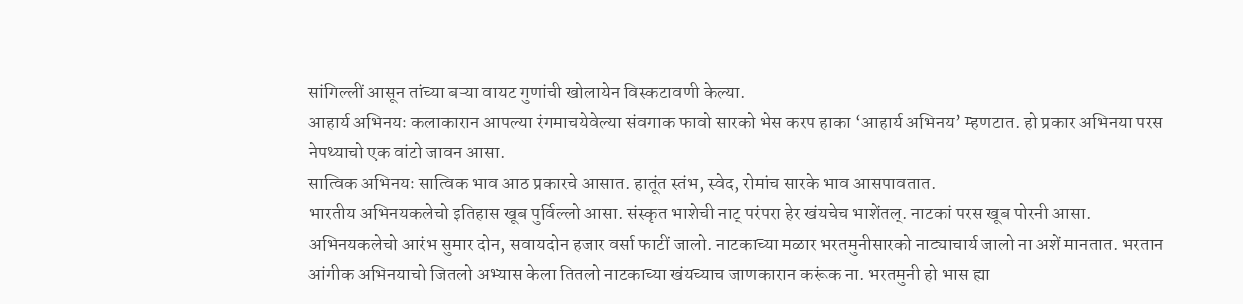सांगिल्लीं आसून तांच्या बऱ्या वायट गुणांची खोलायेन विस्कटावणी केल्या.
आहार्य अभिनयः कलाकारान आपल्या रंगमाचयेवेल्या संवगाक फावो सारको भेस करप हाका ‘आहार्य अभिनय’ म्हणटात. हो प्रकार अभिनया परस नेपथ्याचो एक वांटो जावन आसा.
सात्विक अभिनयः सात्विक भाव आठ प्रकारचे आसात. हातूंत स्तंभ, स्वेद, रोमांच सारके भाव आसपावतात.
भारतीय अभिनयकलेचो इतिहास खूब पुर्विल्लो आसा. संस्कृत भाशेची नाट् परंपरा हेर खंयचेच भाशेंतल्. नाटकां परस खूब पोरनी आसा. अभिनयकलेचो आरंभ सुमार दोन, सवायदोन हजार वर्सा फाटीं जालो. नाटकाच्या मळार भरतमुनीसारको नाट्याचार्य जालो ना अशें मानतात. भरतान आंगीक अभिनयाचो जितलो अभ्यास केला तितलो नाटकाच्या खंयच्याच जाणकारान करूंक ना. भरतमुनी हो भास ह्या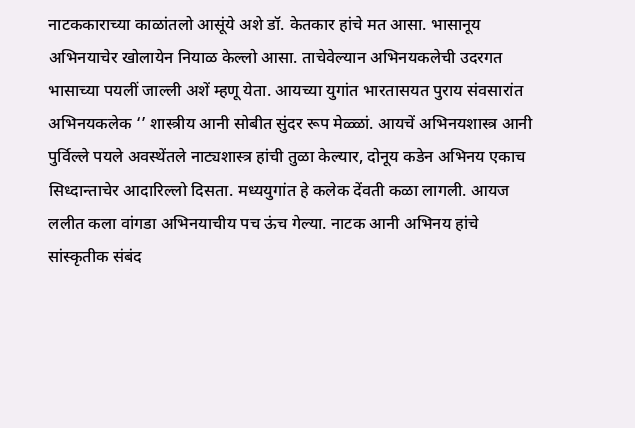नाटककाराच्या काळांतलो आसूंये अशे डॉ. केतकार हांचे मत आसा. भासानूय अभिनयाचेर खोलायेन नियाळ केल्लो आसा. ताचेवेल्यान अभिनयकलेची उदरगत भासाच्या पयलीं जाल्ली अशें म्हणू येता. आयच्या युगांत भारतासयत पुराय संवसारांत अभिनयकलेक ‘’ शास्त्रीय आनी सोबीत सुंदर रूप मेळ्ळां. आयचें अभिनयशास्त्र आनी पुर्विल्ले पयले अवस्थेंतले नाट्यशास्त्र हांची तुळा केल्यार, दोनूय कडेन अभिनय एकाच सिध्दान्ताचेर आदारिल्लो दिसता. मध्ययुगांत हे कलेक देंवती कळा लागली. आयज ललीत कला वांगडा अभिनयाचीय पच ऊंच गेल्या. नाटक आनी अभिनय हांचे सांस्कृतीक संबंद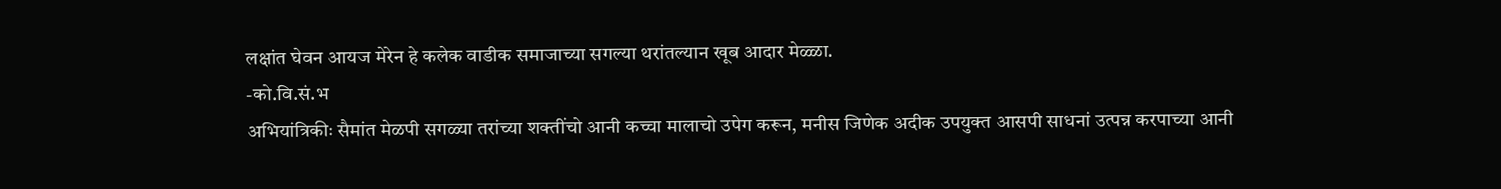लक्षांत घेवन आयज मेरेन हे कलेक वाडीक समाजाच्या सगल्या थरांतल्यान खूब आदार मेळ्ळा.
-को.वि.सं.भ
अभियांत्रिकीः सैमांत मेळपी सगळ्या तरांच्या शक्तींचो आनी कच्चा मालाचो उपेग करून, मनीस जिणेक अदीक उपयुक्त आसपी साधनां उत्पन्न करपाच्या आनी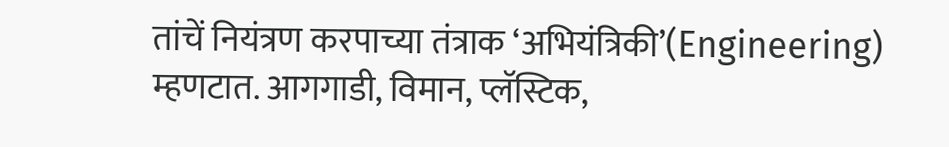तांचें नियंत्रण करपाच्या तंत्राक ‘अभियंत्रिकी’(Engineering) म्हणटात. आगगाडी, विमान, प्लॅस्टिक,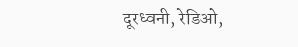दूरध्वनी, रेडिओ,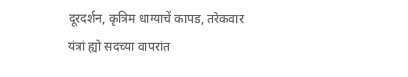दूरदर्शन, कृत्रिम धाग्याचें कापड, तरेकवार यंत्रां ह्यो सदच्या वापरांत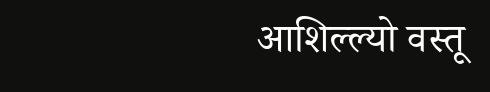आशिल्ल्यो वस्तू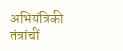अभियंत्रिकी तंत्रांचीं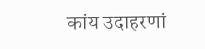कांय उदाहरणां